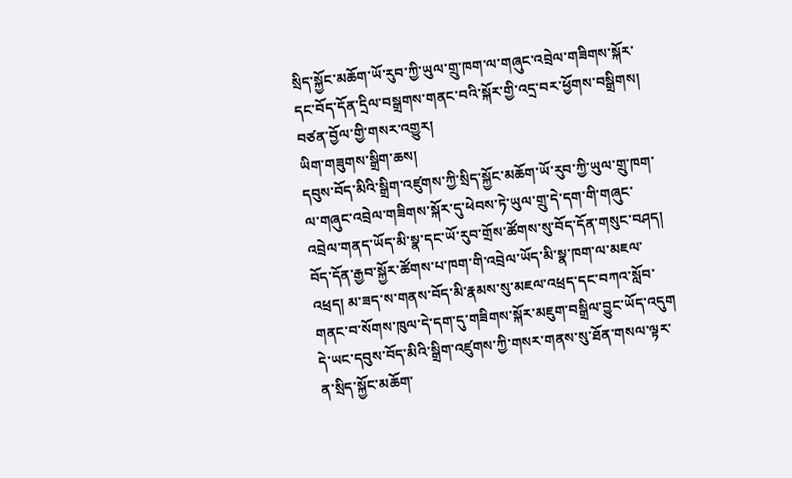སྲིད་སྐྱོང་མཆོག་ཡོ་རུབ་ཀྱི་ཡུལ་གྲུ་ཁག་ལ་གཞུང་འབྲེལ་གཟིགས་སྐོར་དང་བོད་དོན་དྲིལ་བསྒྲགས་གནང་བའི་སྐོར་གྱི་འདྲ་བར་ཕྱོགས་བསྒྲིགས།
བཙན་བྱོལ་གྱི་གསར་འགྱུར།
ཡིག་གཟུགས་སྒྲིག་ཆས།
དབུས་བོད་མིའི་སྒྲིག་འཛུགས་ཀྱི་སྲིད་སྐྱོང་མཆོག་ཡོ་རུབ་ཀྱི་ཡུལ་གྲུ་ཁག་ལ་གཞུང་འབྲེལ་གཟིགས་སྐོར་དུ་ཕེབས་ཏེ་ཡུལ་གྲུ་དེ་དག་གི་གཞུང་འབྲེལ་གནད་ཡོད་མི་སྣ་དང་ཡོ་རུབ་གྲོས་ཚོགས་སུ་བོད་དོན་གསུང་བཤད། བོད་དོན་རྒྱབ་སྐྱོར་ཚོགས་པ་ཁག་གི་འབྲེལ་ཡོད་མི་སྣ་ཁག་ལ་མཇལ་འཕྲད། མ་ཟད་ས་གནས་བོད་མི་རྣམས་སུ་མཇལ་འཕྲད་དང་བཀའ་སློབ་གནང་བ་སོགས་ཁུལ་དེ་དག་དུ་གཟིགས་སྐོར་མཇུག་བསྒྲིལ་བྱུང་ཡོད་འདུག དེ་ཡང་དབུས་བོད་མིའི་སྒྲིག་འཛུགས་ཀྱི་གསར་གནས་སུ་ཐོན་གསལ་ལྟར་ན་སྲིད་སྐྱོང་མཆོག་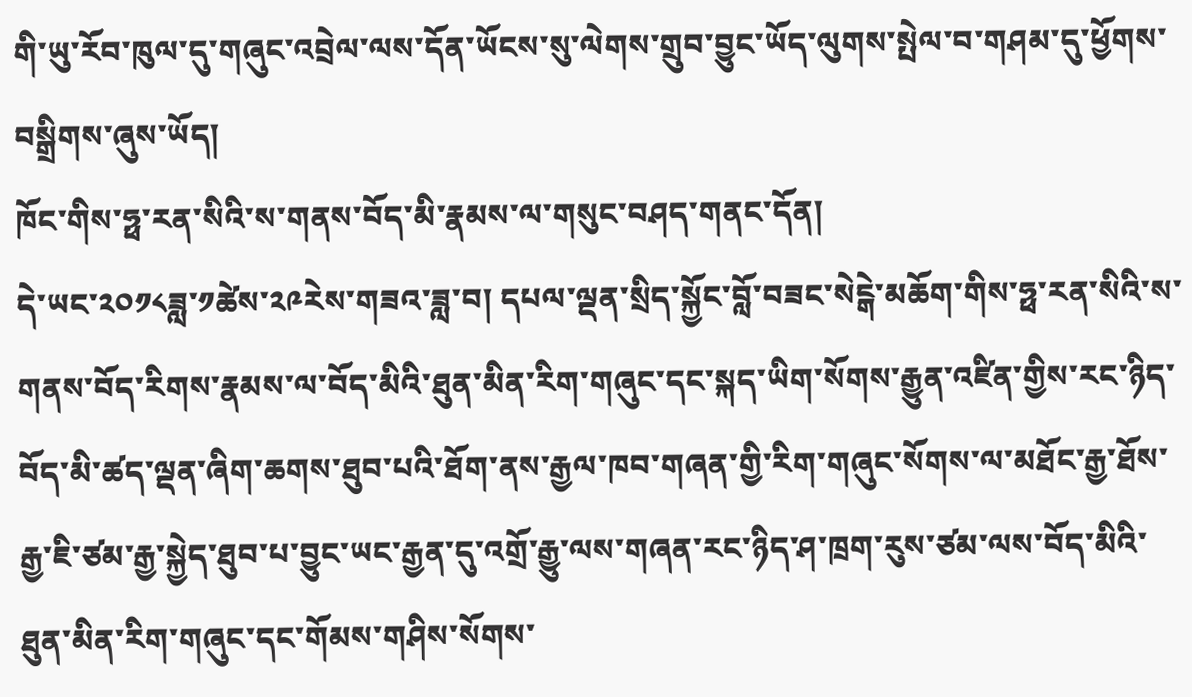གི་ཡུ་རོབ་ཁུལ་དུ་གཞུང་འབྲེལ་ལས་དོན་ཡོངས་སུ་ལེགས་གྲུབ་བྱུང་ཡོད་ལུགས་སྤེལ་བ་གཤམ་དུ་ཕྱོགས་བསྒྲིགས་ཞུས་ཡོད།
ཁོང་གིས་ཧྥ་རན་སིའི་ས་གནས་བོད་མི་རྣམས་ལ་གསུང་བཤད་གནང་དོན།
དེ་ཡང་༢༠༡༨ཟླ་༡ཚེས་༢༩རེས་གཟའ་ཟླ་བ། དཔལ་ལྡན་སྲིད་སྐྱོང་བློ་བཟང་སེངྒེ་མཆོག་གིས་ཧྥ་རན་སིའི་ས་གནས་བོད་རིགས་རྣམས་ལ་བོད་མིའི་ཐུན་མིན་རིག་གཞུང་དང་སྐད་ཡིག་སོགས་རྒྱུན་འཛིན་གྱིས་རང་ཉིད་བོད་མི་ཚད་ལྡན་ཞིག་ཆགས་ཐུབ་པའི་ཐོག་ནས་རྒྱལ་ཁབ་གཞན་གྱི་རིག་གཞུང་སོགས་ལ་མཐོང་རྒྱ་ཐོས་རྒྱ་ཇི་ཙམ་རྒྱ་སྐྱེད་ཐུབ་པ་བྱུང་ཡང་རྒྱན་དུ་འགྲོ་རྒྱུ་ལས་གཞན་རང་ཉིད་ཤ་ཁྲག་རུས་ཙམ་ལས་བོད་མིའི་ཐུན་མིན་རིག་གཞུང་དང་གོམས་གཤིས་སོགས་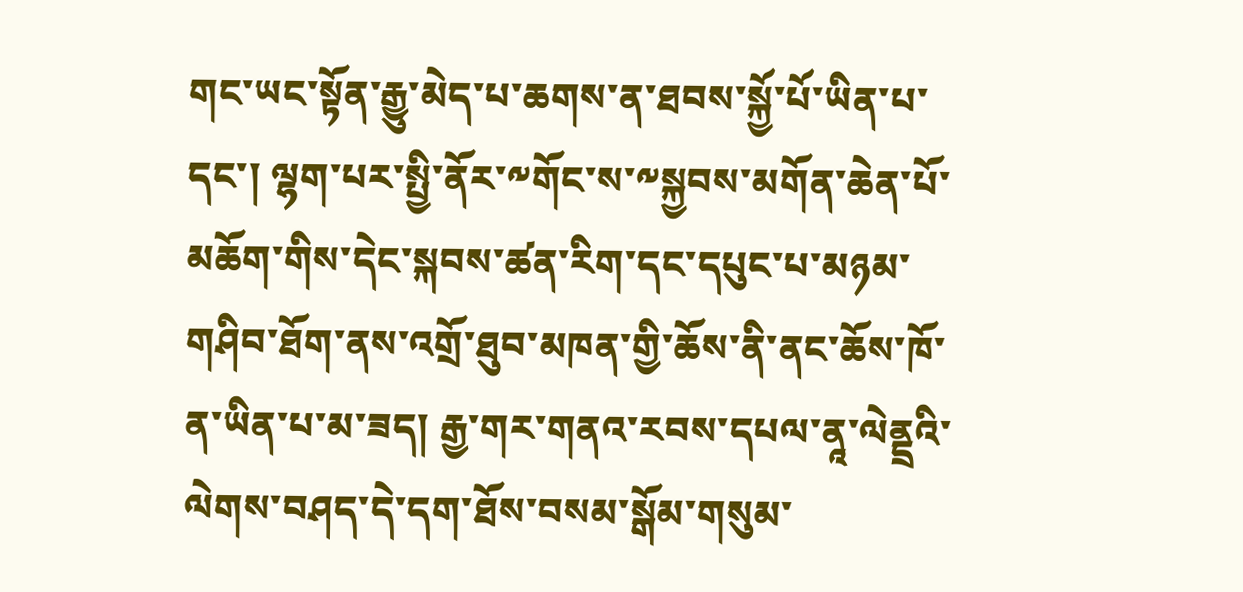གང་ཡང་སྟོན་རྒྱུ་མེད་པ་ཆགས་ན་ཐབས་སྐྱོ་པོ་ཡིན་པ་དང་། ལྷག་པར་སྤྱི་ནོར་༸གོང་ས་༸སྐྱབས་མགོན་ཆེན་པོ་མཆོག་གིས་དེང་སྐབས་ཚན་རིག་དང་དཔུང་པ་མཉམ་གཤིབ་ཐོག་ནས་འགྲོ་ཐུབ་མཁན་གྱི་ཆོས་ནི་ནང་ཆོས་ཁོ་ན་ཡིན་པ་མ་ཟད། རྒྱ་གར་གནའ་རབས་དཔལ་ནཱ་ལེནྡྲའི་ལེགས་བཤད་དེ་དག་ཐོས་བསམ་སྒོམ་གསུམ་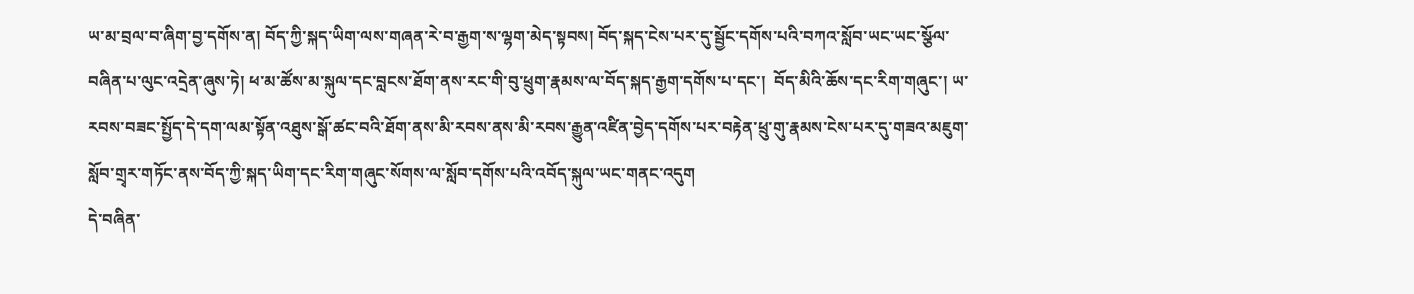ཡ་མ་བྲལ་བ་ཞིག་བྱ་དགོས་ན། བོད་ཀྱི་སྐད་ཡིག་ལས་གཞན་རེ་བ་རྒྱག་ས་ལྷག་མེད་སྟབས། བོད་སྐད་ངེས་པར་དུ་སྦྱོང་དགོས་པའི་བཀའ་སློབ་ཡང་ཡང་སྩོལ་བཞིན་པ་ལུང་འདྲེན་ཞུས་ཏེ། ཕ་མ་ཚོས་མ་སྐུལ་དང་བླངས་ཐོག་ནས་རང་གི་བུ་ཕྲུག་རྣམས་ལ་བོད་སྐད་རྒྱག་དགོས་པ་དང་།  བོད་མིའི་ཆོས་དང་རིག་གཞུང་། ཡ་རབས་བཟང་སྤྱོད་དེ་དག་ལམ་སྟོན་འཐུས་སྒོ་ཚང་བའི་ཐོག་ནས་མི་རབས་ནས་མི་རབས་རྒྱུན་འཛིན་བྱེད་དགོས་པར་བརྟེན་ཕྲུ་གུ་རྣམས་ངེས་པར་དུ་གཟའ་མཇུག་སློབ་གྲྭར་གཏོང་ནས་བོད་ཀྱི་སྐད་ཡིག་དང་རིག་གཞུང་སོགས་ལ་སློབ་དགོས་པའི་འབོད་སྐུལ་ཡང་གནང་འདུག
དེ་བཞིན་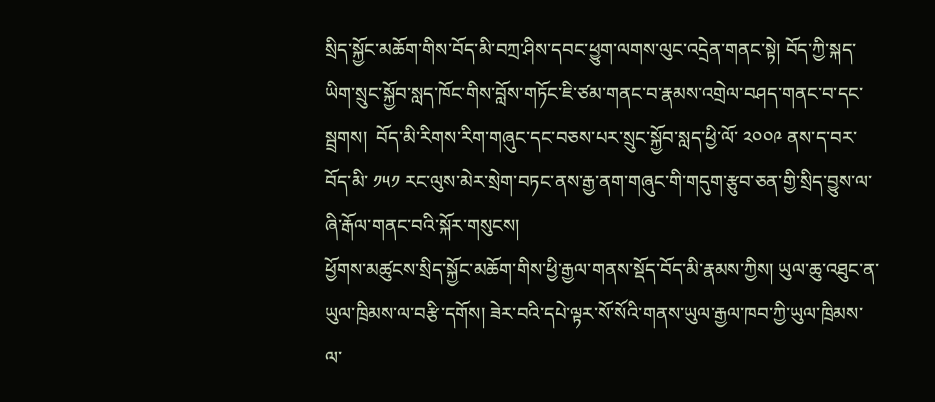སྲིད་སྐྱོང་མཆོག་གིས་བོད་མི་བཀྲ་ཤིས་དབང་ཕྱུག་ལགས་ལུང་འདྲེན་གནང་སྟེ། བོད་ཀྱི་སྐད་ཡིག་སྲུང་སྐྱོབ་སླད་ཁོང་གིས་བློས་གཏོང་ཇི་ཙམ་གནང་བ་རྣམས་འགྲེལ་བཤད་གནང་བ་དང་སྦྲགས།  བོད་མི་རིགས་རིག་གཞུང་དང་བཅས་པར་སྲུང་སྐྱོབ་སླད་ཕྱི་ལོ་ ༢༠༠༩ ནས་ད་བར་བོད་མི་ ༡༥༡ རང་ལུས་མེར་སྲེག་བཏང་ནས་རྒྱ་ནག་གཞུང་གི་གདུག་རྩུབ་ཅན་གྱི་སྲིད་བྱུས་ལ་ཞི་རྒོལ་གནང་བའི་སྐོར་གསུངས།
ཕྱོགས་མཚུངས་སྲིད་སྐྱོང་མཆོག་གིས་ཕྱི་རྒྱལ་གནས་སྡོད་བོད་མི་རྣམས་ཀྱིས། ཡུལ་ཆུ་འཐུང་ན་ཡུལ་ཁྲིམས་ལ་བརྩི་དགོས། ཟེར་བའི་དཔེ་ལྟར་སོ་སོའི་གནས་ཡུལ་རྒྱལ་ཁབ་ཀྱི་ཡུལ་ཁྲིམས་ལ་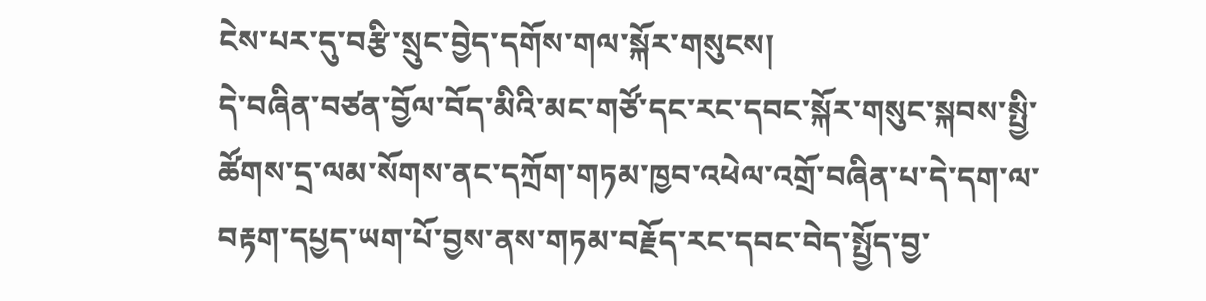ངེས་པར་དུ་བརྩི་སྲུང་བྱེད་དགོས་གལ་སྐོར་གསུངས།
དེ་བཞིན་བཙན་བྱོལ་བོད་མིའི་མང་གཙོ་དང་རང་དབང་སྐོར་གསུང་སྐབས་སྤྱི་ཚོགས་དྲ་ལམ་སོགས་ནང་དཀྲོག་གཏམ་ཁྱབ་འཕེལ་འགྲོ་བཞིན་པ་དེ་དག་ལ་བརྟག་དཔྱད་ཡག་པོ་བྱས་ནས་གཏམ་བརྗོད་རང་དབང་བེད་སྤྱོད་བྱ་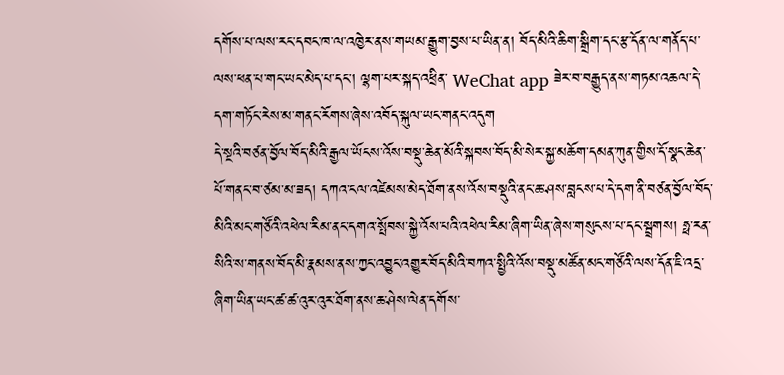དགོས་པ་ལས་རང་དབང་ཁ་ལ་འཁྱེར་ནས་གཡམ་རྒྱུག་བྱས་པ་ཡིན་ན། བོད་མིའི་ཆིག་སྒྲིག་དང་རྩ་དོན་ལ་གནོད་པ་ལས་ཕན་པ་གང་ཡང་མེད་པ་དང་། ལྷག་པར་སྐད་འཕྲིན་ WeChat app ཟེར་བ་བརྒྱུད་ནས་གཏམ་འཆལ་དེ་དག་གཏོང་རེས་མ་གནང་རོགས་ཞེས་འབོད་སྐུལ་ཡང་གནང་འདུག
དེ་སྔའི་བཙན་བྱོལ་བོད་མིའི་རྒྱལ་ཡོངས་འོས་བསྡུ་ཆེན་མོའི་སྐབས་བོད་མི་སེར་སྐྱ་མཆོག་དམན་ཀུན་གྱིས་དོ་སྣང་ཆེན་པོ་གནང་བ་ཙམ་མ་ཟད། དཀའ་ངལ་འཛེམས་མེད་ཐོག་ནས་འོས་བསྡུའི་ནང་ཆ་ཤས་བླངས་པ་དེ་དག་ནི་བཙན་བྱོལ་བོད་མིའི་མང་གཙོའི་འཕེལ་རིམ་ནང་དགའ་སྤོབས་སྐྱེ་འོས་པའི་འཕེལ་རིམ་ཞིག་ཡིན་ཞེས་གསུངས་པ་དང་སྦྲགས། ཧྥ་རན་སིའི་ས་གནས་བོད་མི་རྣམས་ནས་ཀྱང་འབྱུང་འགྱུར་བོད་མིའི་བཀའ་སྤྱིའི་འོས་བསྡུ་མཚོན་མང་གཙོའི་ལས་དོན་ཇི་འདྲ་ཞིག་ཡིན་ཡང་ཚ་ཚ་འུར་འུར་ཐོག་ནས་ཆ་ཤེས་ལེན་དགོས་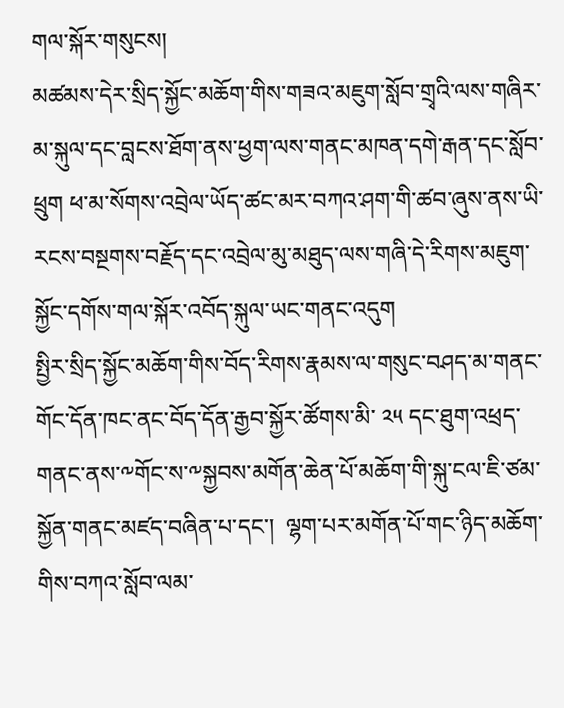གལ་སྐོར་གསུངས།
མཚམས་དེར་སྲིད་སྐྱོང་མཆོག་གིས་གཟའ་མཇུག་སློབ་གྲྭའི་ལས་གཞིར་མ་སྐུལ་དང་བླངས་ཐོག་ནས་ཕྱག་ལས་གནང་མཁན་དགེ་རྒན་དང་སློབ་ཕྲུག ཕ་མ་སོགས་འབྲེལ་ཡོད་ཚང་མར་བཀའ་ཤག་གི་ཚབ་ཞུས་ནས་ཡི་རངས་བསྔགས་བརྗོད་དང་འབྲེལ་མུ་མཐུད་ལས་གཞི་དེ་རིགས་མཇུག་སྐྱོང་དགོས་གལ་སྐོར་འབོད་སྐུལ་ཡང་གནང་འདུག
སྤྱིར་སྲིད་སྐྱོང་མཆོག་གིས་བོད་རིགས་རྣམས་ལ་གསུང་བཤད་མ་གནང་གོང་དོན་ཁང་ནང་བོད་དོན་རྒྱབ་སྐྱོར་ཚོགས་མི་ ༢༥ དང་ཐུག་འཕྲད་གནང་ནས་༸གོང་ས་༸སྐྱབས་མགོན་ཆེན་པོ་མཆོག་གི་སྐུ་ངལ་ཇི་ཙམ་སྐྱོན་གནང་མཛད་བཞིན་པ་དང་།  ལྷག་པར་མགོན་པོ་གང་ཉིད་མཆོག་གིས་བཀའ་སློབ་ལམ་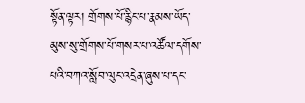སྟོན་ལྟར། གྲོགས་པོ་རྙིང་པ་རྣམས་ཡོད་མུས་སུ་གྲོགས་པོ་གསར་པ་འཚོལ་དགོས་པའི་བཀའ་སློབ་ལུང་འདྲེན་ཞུས་པ་དང་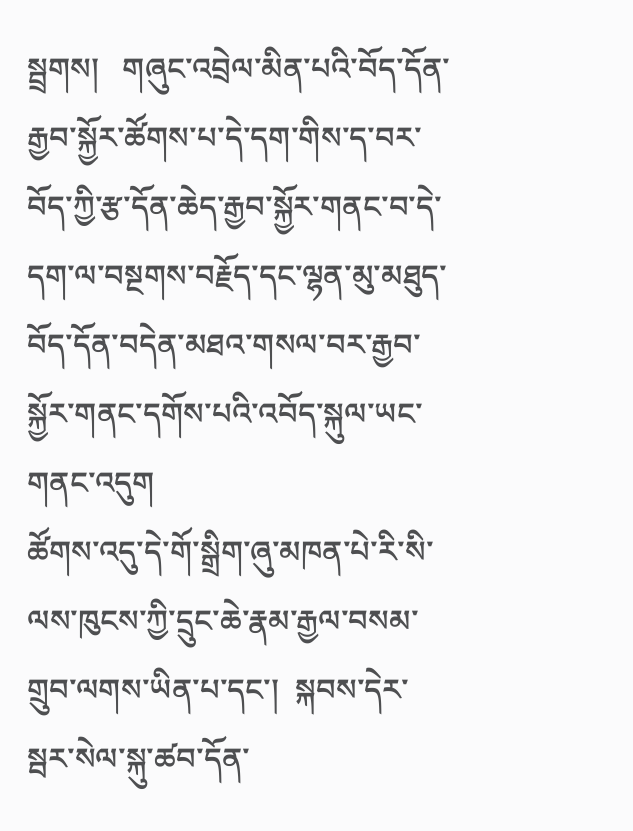སྦྲགས།   གཞུང་འབྲེལ་མིན་པའི་བོད་དོན་རྒྱབ་སྐྱོར་ཚོགས་པ་དེ་དག་གིས་ད་བར་བོད་ཀྱི་རྩ་དོན་ཆེད་རྒྱབ་སྐྱོར་གནང་བ་དེ་དག་ལ་བསྔགས་བརྗོད་དང་ལྷན་མུ་མཐུད་བོད་དོན་བདེན་མཐའ་གསལ་བར་རྒྱབ་སྐྱོར་གནང་དགོས་པའི་འབོད་སྐུལ་ཡང་གནང་འདུག
ཚོགས་འདུ་དེ་གོ་སྒྲིག་ཞུ་མཁན་པེ་རི་སི་ལས་ཁུངས་ཀྱི་དྲུང་ཆེ་རྣམ་རྒྱལ་བསམ་གྲུབ་ལགས་ཡིན་པ་དང་།  སྐབས་དེར་སྦར་སེལ་སྐུ་ཚབ་དོན་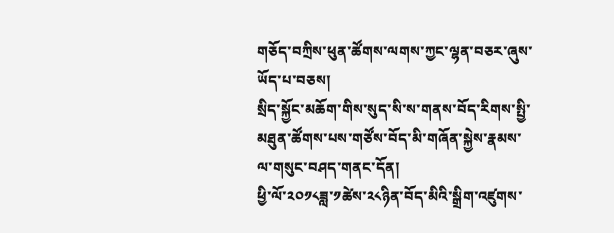གཅོད་བཀྲིས་ཕུན་ཚོགས་ལགས་ཀྱང་ལྷན་བཅར་ཞུས་ཡོད་པ་བཅས།
སྲིད་སྐྱོང་མཆོག་གིས་སུད་སི་ས་གནས་བོད་རིགས་སྤྱི་མཐུན་ཚོགས་པས་གཙོས་བོད་མི་གཞོན་སྐྱེས་རྣམས་ལ་གསུང་བཤད་གནང་དོན།
ཕྱི་ལོ་༢༠༡༨ཟླ་༡ཚེས་༢༨ཉིན་བོད་མིའི་སྒྲིག་འཛུགས་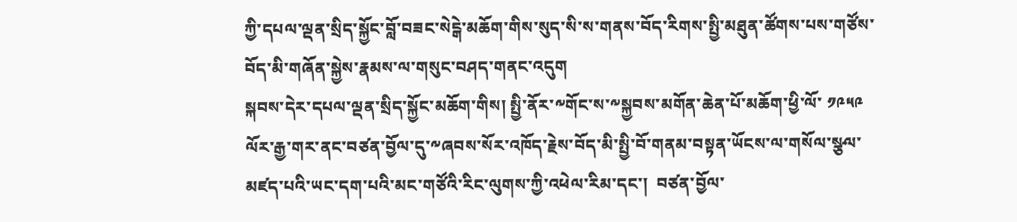ཀྱི་དཔལ་ལྡན་སྲིད་སྐྱོང་བློ་བཟང་སེངྒེ་མཆོག་གིས་སུད་སི་ས་གནས་བོད་རིགས་སྤྱི་མཐུན་ཚོགས་པས་གཙོས་བོད་མི་གཞོན་སྐྱེས་རྣམས་ལ་གསུང་བཤད་གནང་འདུག
སྐབས་དེར་དཔལ་ལྡན་སྲིད་སྐྱོང་མཆོག་གིས། སྤྱི་ནོར་༸གོང་ས་༸སྐྱབས་མགོན་ཆེན་པོ་མཆོག་ཕྱི་ལོ་ ༡༩༥༩ ལོར་རྒྱ་གར་ནང་བཙན་བྱོལ་དུ་༸ཞབས་སོར་འཁོད་རྗེས་བོད་མི་སྤྱི་བོ་གནམ་བསྟན་ཡོངས་ལ་གསོལ་སྩལ་མཛད་པའི་ཡང་དག་པའི་མང་གཙོའི་རིང་ལུགས་ཀྱི་འཕེལ་རིམ་དང་།  བཙན་བྱོལ་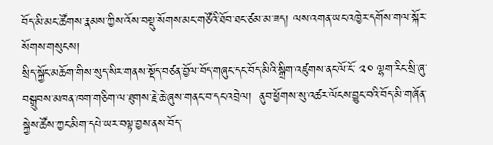བོད་མི་མང་ཚོགས་རྣམས་ཀྱིས་འོས་བསྡུ་སོགས་མང་གཙོའི་ཐོབ་ཐང་ཙམ་མ་ཟད། ལས་འགན་ཡང་འཁྱེར་དགོས་གལ་སྐོར་སོགས་གསུངས།
སྲིད་སྐྱོང་མཆོག་གིས་སུད་སིར་གནས་སྡོད་བཙན་བྱོལ་བོད་གཞུང་དང་བོད་མིའི་སྒྲིག་འཛུགས་ནང་ལོ་ངོ་ ༢༠ ལྷག་རིང་སྲི་ཞུ་བསྒྲུབས་མཁན་ཁག་གཅིག་ལ་ཐུགས་རྗེ་ཆེ་ཞུས་གནང་བ་དང་འབྲེལ།  ནུབ་ཕྱོགས་སུ་འཚར་ལོངས་བྱུང་བའི་བོད་མི་གཞོན་སྐྱེས་ཚོས་ཀྱང་མིག་དཔེ་ཡར་བལྟ་བྱས་ནས་བོད་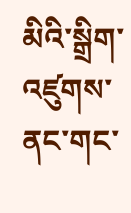མིའི་སྒྲིག་འཛུགས་ནང་གང་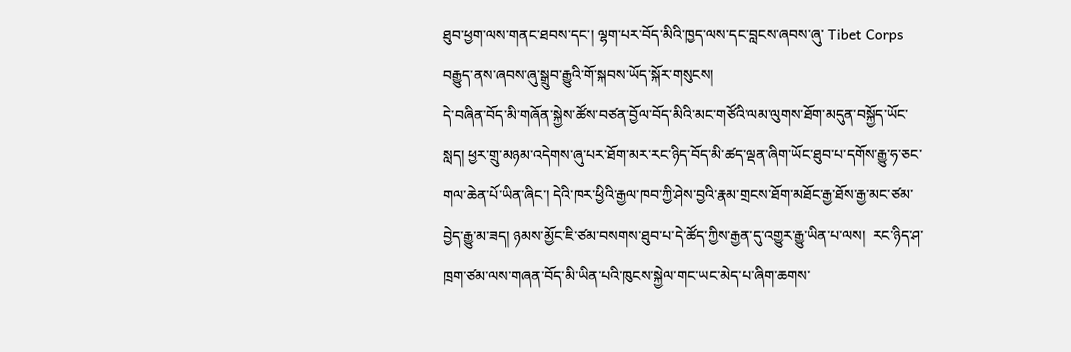ཐུབ་ཕྱག་ལས་གནང་ཐབས་དང་། ལྷག་པར་བོད་མིའི་ཁྱད་ལས་དང་བླངས་ཞབས་ཞུ་ Tibet Corps བརྒྱུད་ནས་ཞབས་ཞུ་སྒྲུབ་རྒྱུའི་གོ་སྐབས་ཡོད་སྐོར་གསུངས།
དེ་བཞིན་བོད་མི་གཞོན་སྐྱེས་ཚོས་བཙན་བྱོལ་བོད་མིའི་མང་གཙོའི་ལམ་ལུགས་ཐོག་མདུན་བསྐྱོད་ཡོང་སླད། ཕྱར་གྲུ་མཉམ་འདེགས་ཞུ་པར་ཐོག་མར་རང་ཉིད་བོད་མི་ཚད་ལྡན་ཞིག་ཡོང་ཐུབ་པ་དགོས་རྒྱུ་ཧ་ཅང་གལ་ཆེན་པོ་ཡིན་ཞིང་། དེའི་ཁར་ཕྱིའི་རྒྱལ་ཁབ་ཀྱི་ཤེས་བྱའི་རྣམ་གྲངས་ཐོག་མཐོང་རྒྱ་ཐོས་རྒྱ་མང་ཙམ་བྱེད་རྒྱུ་མ་ཟད། ཉམས་མྱོང་ཇི་ཙམ་བསགས་ཐུབ་པ་དེ་ཚོད་ཀྱིས་རྒྱན་དུ་འགྱུར་རྒྱུ་ཡིན་པ་ལས།  རང་ཉིད་ཤ་ཁྲག་ཙམ་ལས་གཞན་བོད་མི་ཡིན་པའི་ཁུངས་སྐྱེལ་གང་ཡང་མེད་པ་ཞིག་ཆགས་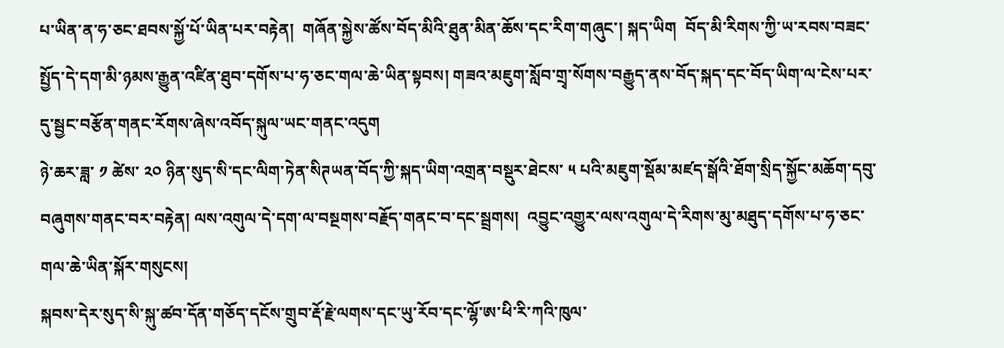པ་ཡིན་ན་ཧ་ཅང་ཐབས་སྐྱོ་པོ་ཡིན་པར་བརྟེན།  གཞོན་སྐྱེས་ཚོས་བོད་མིའི་ཐུན་མིན་ཆོས་དང་རིག་གཞུང་། སྐད་ཡིག  བོད་མི་རིགས་ཀྱི་ཡ་རབས་བཟང་སྤྱོད་དེ་དག་མི་ཉམས་རྒྱུན་འཛིན་ཐུབ་དགོས་པ་ཧ་ཅང་གལ་ཆེ་ཡིན་སྟབས། གཟའ་མཇུག་སློབ་གྲྭ་སོགས་བརྒྱུད་ནས་བོད་སྐད་དང་བོད་ཡིག་ལ་ངེས་པར་དུ་སྦྱང་བརྩོན་གནང་རོགས་ཞེས་འབོད་སྐུལ་ཡང་གནང་འདུག
ཉེ་ཆར་ཟླ་ ༡ ཚེས་ ༢༠ ཉིན་སུད་སི་དང་ལིག་ཏེན་སིཊཡན་བོད་ཀྱི་སྐད་ཡིག་འགྲན་བསྡུར་ཐེངས་ ༥ པའི་མཇུག་སྡོམ་མཛད་སྒོའི་ཐོག་སྲིད་སྐྱོང་མཆོག་དབུ་བཞུགས་གནང་བར་བརྟེན། ལས་འགུལ་དེ་དག་ལ་བསྔགས་བརྗོད་གནང་བ་དང་སྦྲགས།  འབྱུང་འགྱུར་ལས་འགུལ་དེ་རིགས་མུ་མཐུད་དགོས་པ་ཧ་ཅང་གལ་ཆེ་ཡིན་སྐོར་གསུངས།
སྐབས་དེར་སུད་སི་སྐུ་ཚབ་དོན་གཅོད་དངོས་གྲུབ་རྡོ་རྗེ་ལགས་དང་ཡུ་རོབ་དང་ལྷོ་ཨ་ཕི་རི་ཀའི་ཁུལ་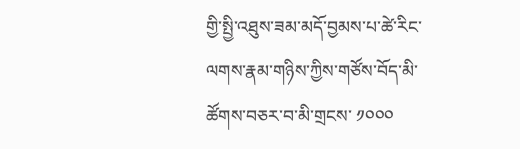གྱི་སྤྱི་འཐུས་ཟམ་མདོ་བྱམས་པ་ཚེ་རིང་ལགས་རྣམ་གཉིས་ཀྱིས་གཙོས་བོད་མི་ཚོགས་བཅར་བ་མི་གྲངས་ ༡༠༠༠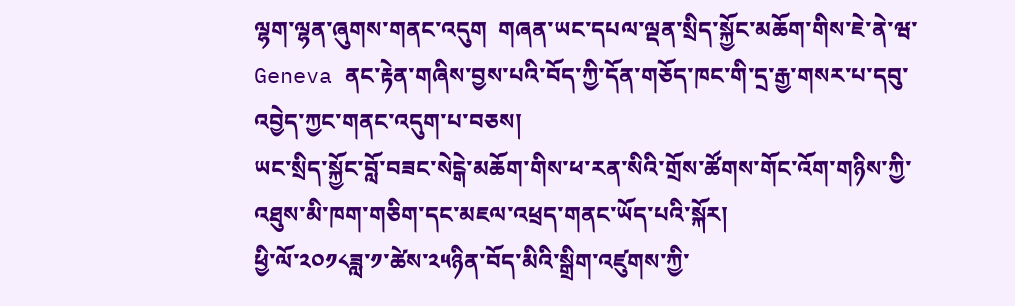ལྷག་ལྷན་ཞུགས་གནང་འདུག  གཞན་ཡང་དཔལ་ལྡན་སྲིད་སྐྱོང་མཆོག་གིས་ཇེ་ནེ་ཝ་ Geneva ནང་རྟེན་གཞིས་བྱས་པའི་བོད་ཀྱི་དོན་གཅོད་ཁང་གི་དྲ་རྒྱ་གསར་པ་དབུ་འབྱེད་ཀྱང་གནང་འདུག་པ་བཅས།
ཡང་སྲིད་སྐྱོང་བློ་བཟང་སེངྒེ་མཆོག་གིས་ཕ་རན་སིའི་གྲོས་ཚོགས་གོང་འོག་གཉིས་ཀྱི་འཐུས་མི་ཁག་གཅིག་དང་མཇལ་འཕྲད་གནང་ཡོད་པའི་སྐོར།
ཕྱི་ལོ་༢༠༡༨ཟླ་༡་ཚེས་༢༥ཉིན་བོད་མིའི་སྒྲིག་འཛུགས་ཀྱི་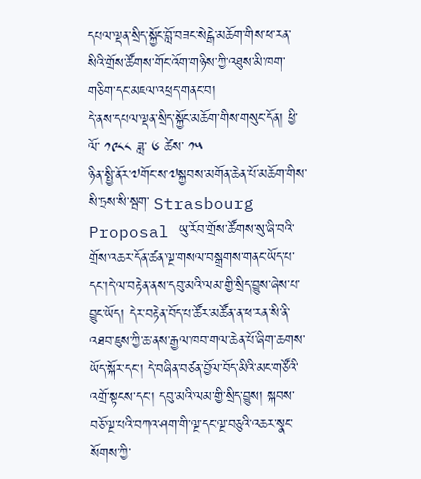དཔལ་ལྡན་སྲིད་སྐྱོང་བློ་བཟང་སེངྒེ་མཆོག་གིས་ཕ་རན་སིའི་གྲོས་ཚོགས་གོང་འོག་གཉིས་ཀྱི་འཐུས་མི་ཁག་གཅིག་དང་མཇལ་འཕྲད་གནང་བ།
དེ་ནས་དཔལ་ལྡན་སྲིད་སྐྱོང་མཆོག་གིས་གསུང་དོན། ཕྱི་ལོ་ ༡༩༨༨ ཟླ་ ༦ ཚེས་ ༡༥
ཉིན་སྤྱི་ནོར་༧གོང་ས་༧སྐྱབས་མགོན་ཆེན་པོ་མཆོག་གིས་སི་ཏྲས་སི་སྦག་ Strasbourg Proposal ཡུ་རོབ་གྲོས་ཚོགས་སུ་ཞི་བའི་གྲོས་འཆར་དོན་ཚན་ལྔ་གསལ་བསྒྲགས་གནང་ཡོད་པ་དང་།དེ་ལ་བརྟེན་ནས་དབུ་མའི་ལམ་གྱི་སྲིད་བྱུས་ཞེས་པ་བྱུང་ཡོད། དེར་བརྟེན་བོད་པ་ཚོར་མཚོན་ན་ཕ་རན་སི་ནི་འཐབ་ཇུས་ཀྱི་ཆ་ནས་རྒྱལ་ཁབ་གལ་ཆེན་པོ་ཞིག་ཆགས་ཡོད་སྐོར་དང་། དེ་བཞིན་བཙན་བྱོལ་བོད་མིའི་མང་གཙོའི་འགྲོ་སྟངས་དང་། དབུ་མའི་ལམ་གྱི་སྲིད་བྱུས། སྐབས་བཅོ་ལྔ་པའི་བཀའ་ཤག་གི་ལྔ་དང་ལྔ་བཅུའི་འཆར་སྣང་སོགས་ཀྱི་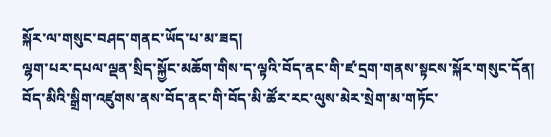སྐོར་ལ་གསུང་བཤད་གནང་ཡོད་པ་མ་ཟད།
ལྷག་པར་དཔལ་ལྡན་སྲིད་སྐྱོང་མཆོག་གིས་ད་ལྟའི་བོད་ནང་གི་ཛ་དྲག་གནས་སྟངས་སྐོར་གསུང་དོན། བོད་མིའི་སྒྲིག་འཛུགས་ནས་བོད་ནང་གི་བོད་མི་ཚོར་རང་ལུས་མེར་སྲེག་མ་གཏོང་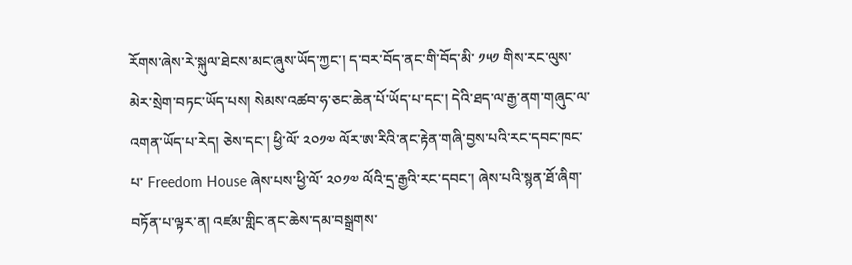རོགས་ཞེས་རེ་སྐུལ་ཐེངས་མང་ཞུས་ཡོད་ཀྱང་། ད་བར་བོད་ནང་གི་བོད་མི་ ༡༥༡ གིས་རང་ལུས་མེར་སྲེག་བཏང་ཡོད་པས། སེམས་འཚབ་ཧ་ཅང་ཆེན་པོ་ཡོད་པ་དང་། དེའི་ཐད་ལ་རྒྱ་ནག་གཞུང་ལ་འགན་ཡོད་པ་རེད། ཅེས་དང་། ཕྱི་ལོ་ ༢༠༡༧ ལོར་ཨ་རིའི་ནང་རྟེན་གཞི་བྱས་པའི་རང་དབང་ཁང་པ་ Freedom House ཞེས་པས་ཕྱི་ལོ་ ༢༠༡༧ ལོའི་དྲ་རྒྱའི་རང་དབང་། ཞེས་པའི་སྙན་ཐོ་ཞིག་བཏོན་པ་ལྟར་ན། འཛམ་གླིང་ནང་ཆེས་དམ་བསྒྲགས་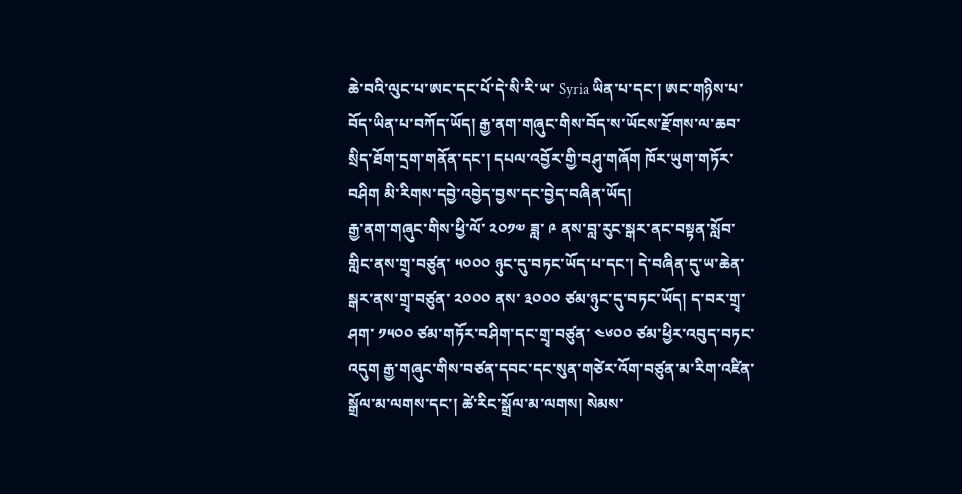ཆེ་བའི་ལུང་པ་ཨང་དང་པོ་དེ་སི་རི་ཡ་ Syria ཡིན་པ་དང་། ཨང་གཉིས་པ་བོད་ཡིན་པ་བཀོད་ཡོད། རྒྱ་ནག་གཞུང་གིས་བོད་ས་ཡོངས་རྫོགས་ལ་ཆབ་སྲིད་ཐོག་དྲག་གནོན་དང་། དཔལ་འབྱོར་གྱི་བཤུ་གཞོག ཁོར་ཡུག་གཏོར་བཤིག མི་རིགས་དབྱེ་འབྱེད་བྱས་དང་བྱེད་བཞིན་ཡོད།
རྒྱ་ནག་གཞུང་གིས་ཕྱི་ལོ་ ༢༠༡༧ ཟླ་ ༩ ནས་བླ་རུང་སྒར་ནང་བསྟན་སློབ་གླིང་ནས་གྲྭ་བཙུན་ ༥༠༠༠ ཉུང་དུ་བཏང་ཡོད་པ་དང་། དེ་བཞིན་དུ་ཡ་ཆེན་སྒར་ནས་གྲྭ་བཙུན་ ༢༠༠༠ ནས་ ༣༠༠༠ ཙམ་ཉུང་དུ་བཏང་ཡོད། ད་བར་གྲྭ་ཤག་ ༡༥༠༠ ཙམ་གཏོར་བཤིག་དང་གྲྭ་བཙུན་ ༤༦༠༠ ཙམ་ཕྱིར་འབུད་བཏང་འདུག རྒྱ་གཞུང་གིས་བཙན་དབང་དང་སུན་གཙེར་འོག་བཙུན་མ་རིག་འཛིན་སྒྲོལ་མ་ལགས་དང་། ཚེ་རིང་སྒྲོལ་མ་ལགས། སེམས་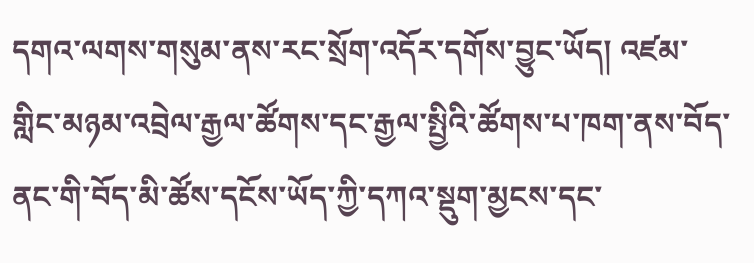དགའ་ལགས་གསུམ་ནས་རང་སྲོག་འདོར་དགོས་བྱུང་ཡོད། འཛམ་གླིང་མཉམ་འབྲེལ་རྒྱལ་ཚོགས་དང་རྒྱལ་སྤྱིའི་ཚོགས་པ་ཁག་ནས་བོད་ནང་གི་བོད་མི་ཚོས་དངོས་ཡོད་ཀྱི་དཀའ་སྡུག་མྱངས་དང་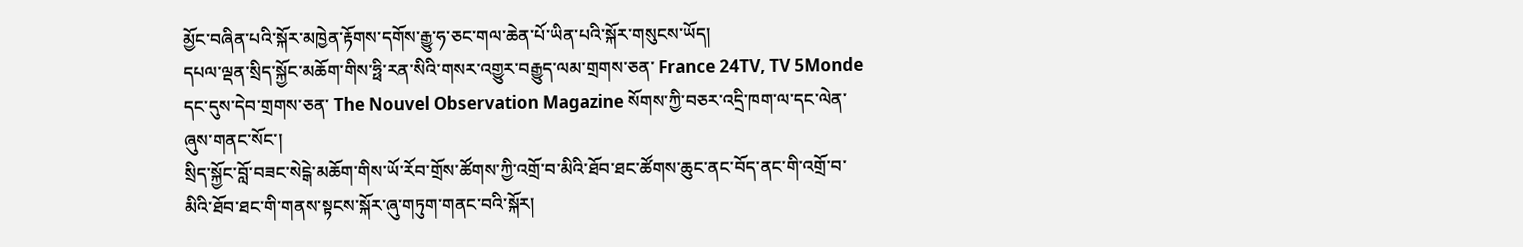མྱོང་བཞིན་པའི་སྐོར་མཁྱེན་རྟོགས་དགོས་རྒྱུ་ཧ་ཅང་གལ་ཆེན་པོ་ཡིན་པའི་སྐོར་གསུངས་ཡོད།
དཔལ་ལྡན་སྲིད་སྐྱོང་མཆོག་གིས་ཧྥི་རན་སིའི་གསར་འགྱུར་བརྒྱུད་ལམ་གྲགས་ཅན་ France 24TV, TV 5Monde དང་དུས་དེབ་གྲགས་ཅན་ The Nouvel Observation Magazine སོགས་ཀྱི་བཅར་འདྲི་ཁག་ལ་དང་ལེན་ཞུས་གནང་སོང་།
སྲིད་སྐྱོང་བློ་བཟང་སེངྒེ་མཆོག་གིས་ཡོ་རོབ་གྲོས་ཚོགས་ཀྱི་འགྲོ་བ་མིའི་ཐོབ་ཐང་ཚོགས་ཆུང་ནང་བོད་ནང་གི་འགྲོ་བ་མིའི་ཐོབ་ཐང་གི་གནས་སྟངས་སྐོར་ཞུ་གཏུག་གནང་བའི་སྐོར།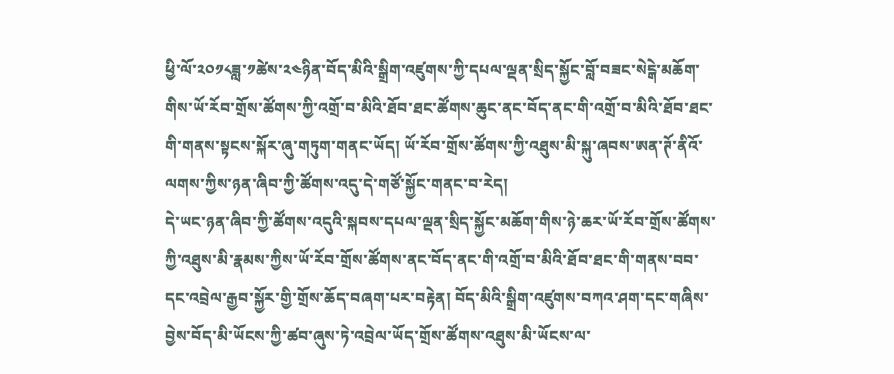ཕྱི་ལོ་༢༠༡༨ཟླ་༡ཚེས་༢༤ཉིན་བོད་མིའི་སྒྲིག་འཛུགས་ཀྱི་དཔལ་ལྡན་སྲིད་སྐྱོང་བློ་བཟང་སེངྒེ་མཆོག་གིས་ཡོ་རོབ་གྲོས་ཚོགས་ཀྱི་འགྲོ་བ་མིའི་ཐོབ་ཐང་ཚོགས་ཆུང་ནང་བོད་ནང་གི་འགྲོ་བ་མིའི་ཐོབ་ཐང་གི་གནས་སྟངས་སྐོར་ཞུ་གཏུག་གནང་ཡོད། ཡོ་རོབ་གྲོས་ཚོགས་ཀྱི་འཐུས་མི་སྐུ་ཞབས་ཨན་ཊོ་ནིའོ་ལགས་ཀྱིས་ཉན་ཞིབ་ཀྱི་ཚོགས་འདུ་དེ་གཙོ་སྐྱོང་གནང་བ་རེད།
དེ་ཡང་ཉན་ཞིབ་ཀྱི་ཚོགས་འདུའི་སྐབས་དཔལ་ལྡན་སྲིད་སྐྱོང་མཆོག་གིས་ཉེ་ཆར་ཡོ་རོབ་གྲོས་ཚོགས་ཀྱི་འཐུས་མི་རྣམས་ཀྱིས་ཡོ་རོབ་གྲོས་ཚོགས་ནང་བོད་ནང་གི་འགྲོ་བ་མིའི་ཐོབ་ཐང་གི་གནས་བབ་དང་འབྲེལ་རྒྱབ་སྐྱོར་གྱི་གྲོས་ཆོད་བཞག་པར་བརྟེན། བོད་མིའི་སྒྲིག་འཛུགས་བཀའ་ཤག་དང་གཞིས་བྱེས་བོད་མི་ཡོངས་ཀྱི་ཚབ་ཞུས་ཏེ་འབྲེལ་ཡོད་གྲོས་ཚོགས་འཐུས་མི་ཡོངས་ལ་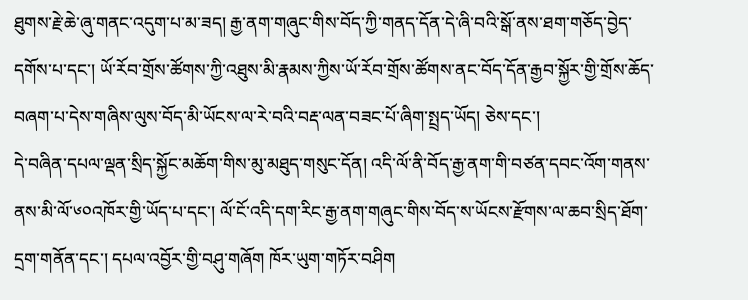ཐུགས་རྗེ་ཆེ་ཞུ་གནང་འདུག་པ་མ་ཟད། རྒྱ་ནག་གཞུང་གིས་བོད་ཀྱི་གནད་དོན་དེ་ཞི་བའི་སྒོ་ནས་ཐག་གཅོད་བྱེད་དགོས་པ་དང་། ཡོ་རོབ་གྲོས་ཚོགས་ཀྱི་འཐུས་མི་རྣམས་ཀྱིས་ཡོ་རོབ་གྲོས་ཚོགས་ནང་བོད་དོན་རྒྱབ་སྐྱོར་གྱི་གྲོས་ཆོད་བཞག་པ་དེས་གཞིས་ལུས་བོད་མི་ཡོངས་ལ་རེ་བའི་བརྡ་ལན་བཟང་པོ་ཞིག་སྤྲད་ཡོད། ཅེས་དང་།
དེ་བཞིན་དཔལ་ལྡན་སྲིད་སྐྱོང་མཆོག་གིས་མུ་མཐུད་གསུང་དོན། འདི་ལོ་ནི་བོད་རྒྱ་ནག་གི་བཙན་དབང་འོག་གནས་ནས་མི་ལོ་༦༠འཁོར་གྱི་ཡོད་པ་དང་། ལོ་ངོ་འདི་དག་རིང་རྒྱ་ནག་གཞུང་གིས་བོད་ས་ཡོངས་རྫོགས་ལ་ཆབ་སྲིད་ཐོག་དྲག་གནོན་དང་། དཔལ་འབྱོར་གྱི་བཤུ་གཞོག ཁོར་ཡུག་གཏོར་བཤིག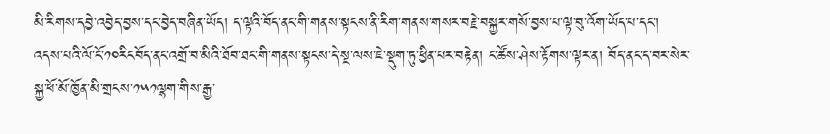མི་རིགས་དབྱེ་འབྱེད་བྱས་དང་བྱེད་བཞིན་ཡོད། ད་ལྟའི་བོད་ནང་གི་གནས་སྟངས་ནི་རིག་གནས་གསར་བརྗེ་བསྐྱར་གསོ་བྱས་པ་ལྟ་བུ་འོག་ཡོད་པ་དང་། འདས་པའི་ལོ་ངོ་༡༠རིངབོད་ནང་འགྲོ་བ་མིའི་ཐོབ་ཐང་གི་གནས་སྟངས་དེ་སྔ་ལས་ཇེ་སྡུག་ཏུ་ཕྱིན་པར་བརྟེན། ང་ཚོས་ཤེས་རྟོགས་ལྟར་ན། བོད་ནང་ད་བར་སེར་སྐྱ་ཕོ་མོ་ཁྱོན་མི་གྲངས་༡༥༡ལྷག་གིས་རྒྱ་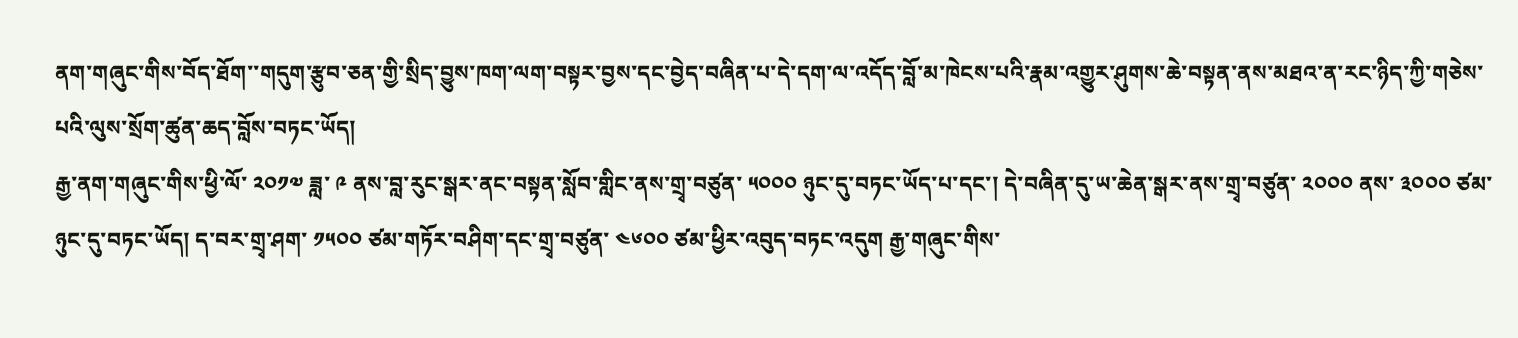ནག་གཞུང་གིས་བོད་ཐོག་་གདུག་རྩུབ་ཅན་གྱི་སྲིད་བྱུས་ཁག་ལག་བསྟར་བྱས་དང་བྱེད་བཞིན་པ་དེ་དག་ལ་འདོད་བློ་མ་ཁེངས་པའི་རྣམ་འགྱུར་ཤུགས་ཆེ་བསྟན་ནས་མཐའ་ན་རང་ཉིད་ཀྱི་གཅེས་པའི་ལུས་སྲོག་ཚུན་ཆད་བློས་བཏང་ཡོད།
རྒྱ་ནག་གཞུང་གིས་ཕྱི་ལོ་ ༢༠༡༧ ཟླ་ ༩ ནས་བླ་རུང་སྒར་ནང་བསྟན་སློབ་གླིང་ནས་གྲྭ་བཙུན་ ༥༠༠༠ ཉུང་དུ་བཏང་ཡོད་པ་དང་། དེ་བཞིན་དུ་ཡ་ཆེན་སྒར་ནས་གྲྭ་བཙུན་ ༢༠༠༠ ནས་ ༣༠༠༠ ཙམ་ཉུང་དུ་བཏང་ཡོད། ད་བར་གྲྭ་ཤག་ ༡༥༠༠ ཙམ་གཏོར་བཤིག་དང་གྲྭ་བཙུན་ ༤༦༠༠ ཙམ་ཕྱིར་འབུད་བཏང་འདུག རྒྱ་གཞུང་གིས་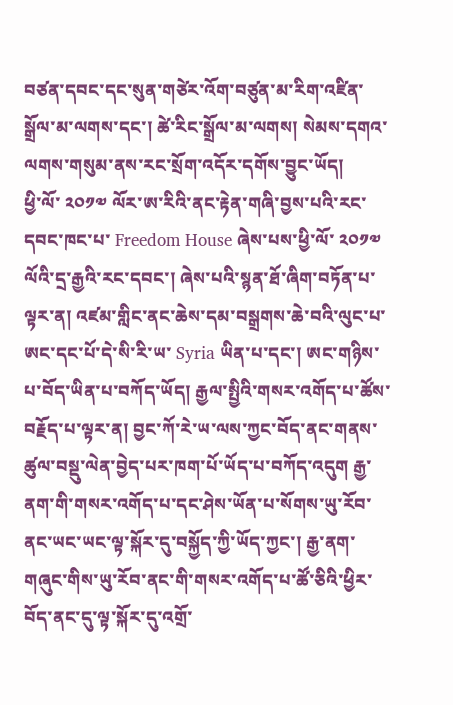བཙན་དབང་དང་སུན་གཙེར་འོག་བཙུན་མ་རིག་འཛིན་སྒྲོལ་མ་ལགས་དང་། ཚེ་རིང་སྒྲོལ་མ་ལགས། སེམས་དགའ་ལགས་གསུམ་ནས་རང་སྲོག་འདོར་དགོས་བྱུང་ཡོད།
ཕྱི་ལོ་ ༢༠༡༧ ལོར་ཨ་རིའི་ནང་རྟེན་གཞི་བྱས་པའི་རང་དབང་ཁང་པ་ Freedom House ཞེས་པས་ཕྱི་ལོ་ ༢༠༡༧ ལོའི་དྲ་རྒྱའི་རང་དབང་། ཞེས་པའི་སྙན་ཐོ་ཞིག་བཏོན་པ་ལྟར་ན། འཛམ་གླིང་ནང་ཆེས་དམ་བསྒྲགས་ཆེ་བའི་ལུང་པ་ཨང་དང་པོ་དེ་སི་རི་ཡ་ Syria ཡིན་པ་དང་། ཨང་གཉིས་པ་བོད་ཡིན་པ་བཀོད་ཡོད། རྒྱལ་སྤྱིའི་གསར་འགོད་པ་ཚོས་བརྗོད་པ་ལྟར་ན། བྱང་ཀོ་རེ་ཡ་ལས་ཀྱང་བོད་ནང་གནས་ཚུལ་བསྡུ་ལེན་བྱེད་པར་ཁག་པོ་ཡོད་པ་བཀོད་འདུག རྒྱ་ནག་གི་གསར་འགོད་པ་དང་ཤེས་ཡོན་པ་སོགས་ཡུ་རོབ་ནང་ཡང་ཡང་ལྟ་སྐོར་དུ་བསྐྱོད་ཀྱི་ཡོད་ཀྱང་། རྒྱ་ནག་གཞུང་གིས་ཡུ་རོབ་ནང་གི་གསར་འགོད་པ་ཚོ་ཅིའི་ཕྱིར་བོད་ནང་དུ་ལྟ་སྐོར་དུ་འགྲོ་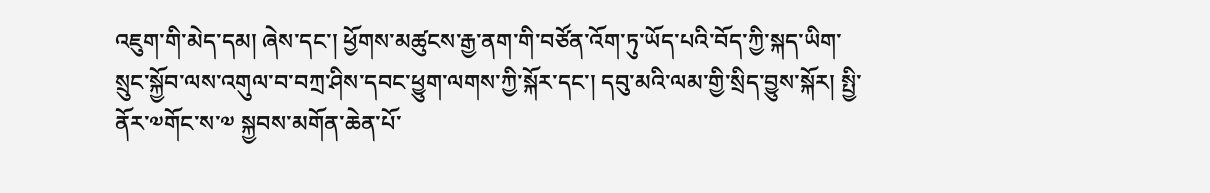འཇུག་གི་མེད་དམ། ཞེས་དང་། ཕྱོགས་མཚུངས་རྒྱ་ནག་གི་བཙོན་འོག་ཏུ་ཡོད་པའི་བོད་ཀྱི་སྐད་ཡིག་སྲུང་སྐྱོབ་ལས་འགུལ་བ་བཀྲ་ཤིས་དབང་ཕྱུག་ལགས་ཀྱི་སྐོར་དང་། དབུ་མའི་ལམ་གྱི་སྲིད་བྱུས་སྐོར། སྤྱི་ནོར་༧གོང་ས་༧ སྐྱབས་མགོན་ཆེན་པོ་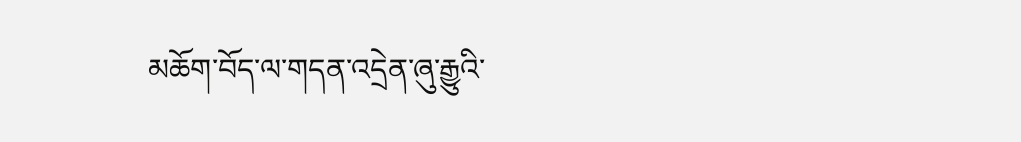མཆོག་བོད་ལ་གདན་འདྲེན་ཞུ་རྒྱུའི་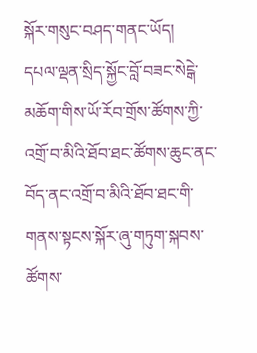སྐོར་གསུང་བཤད་གནང་ཡོད།
དཔལ་ལྡན་སྲིད་སྐྱོང་བློ་བཟང་སེངྒེ་མཆོག་གིས་ཡོ་རོབ་གྲོས་ཚོགས་ཀྱི་འགྲོ་བ་མིའི་ཐོབ་ཐང་ཚོགས་ཆུང་ནང་བོད་ནང་འགྲོ་བ་མིའི་ཐོབ་ཐང་གི་གནས་སྟངས་སྐོར་ཞུ་གཏུག་སྐབས་ཚོགས་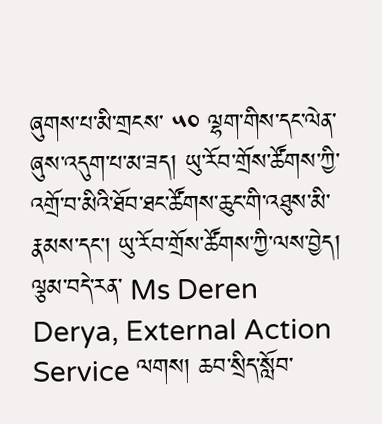ཞུགས་པ་མི་གྲངས་ ༥༠ ལྷག་གིས་དང་ལེན་ཞུས་འདུག་པ་མ་ཟད། ཡུ་རོབ་གྲོས་ཚོགས་ཀྱི་འགྲོ་བ་མིའི་ཐོབ་ཐང་ཚོགས་ཆུང་གི་འཐུས་མི་རྣམས་དང་། ཡུ་རོབ་གྲོས་ཚོགས་ཀྱི་ལས་བྱེད། ལྕམ་བདེ་རན་ Ms Deren Derya, External Action Service ལགས། ཆབ་སྲིད་སློབ་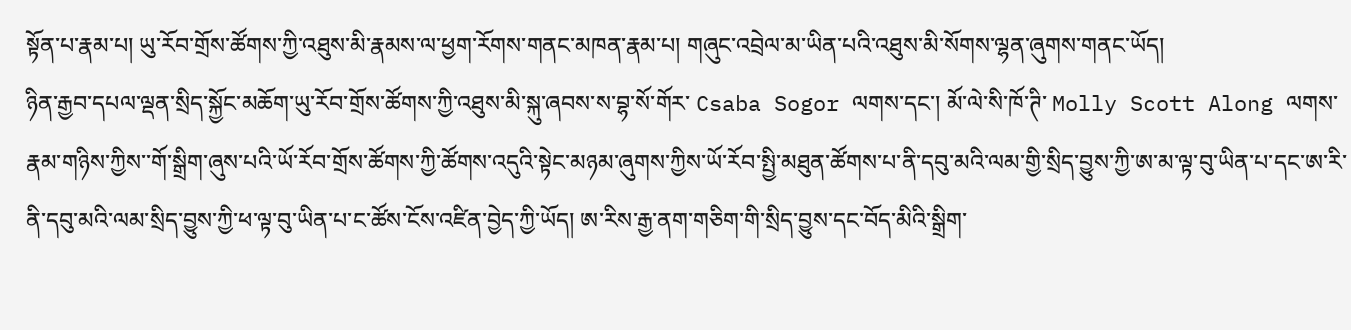སྟོན་པ་རྣམ་པ། ཡུ་རོབ་གྲོས་ཚོགས་ཀྱི་འཐུས་མི་རྣམས་ལ་ཕྱག་རོགས་གནང་མཁན་རྣམ་པ། གཞུང་འབྲེལ་མ་ཡིན་པའི་འཐུས་མི་སོགས་ལྷན་ཞུགས་གནང་ཡོད།
ཉིན་རྒྱབ་དཔལ་ལྡན་སྲིད་སྐྱོང་མཆོག་ཡུ་རོབ་གྲོས་ཚོགས་ཀྱི་འཐུས་མི་སྐུ་ཞབས་ས་བྷ་སོ་གོར་ Csaba Sogor ལགས་དང་། མོ་ལེ་སི་ཁོ་ཊི་ Molly Scott Along ལགས་རྣམ་གཉིས་ཀྱིས་་གོ་སྒྲིག་ཞུས་པའི་ཡོ་རོབ་གྲོས་ཚོགས་ཀྱི་ཚོགས་འདུའི་སྟེང་མཉམ་ཞུགས་ཀྱིས་ཡོ་རོབ་སྤྱི་མཐུན་ཚོགས་པ་ནི་དབུ་མའི་ལམ་གྱི་སྲིད་བྱུས་ཀྱི་ཨ་མ་ལྟ་བུ་ཡིན་པ་དང་ཨ་རི་ནི་དབུ་མའི་ལམ་སྲིད་བྱུས་ཀྱི་ཕ་ལྟ་བུ་ཡིན་པ་ང་ཚོས་ངོས་འཛིན་བྱེད་ཀྱི་ཡོད། ཨ་རིས་རྒྱ་ནག་གཅིག་གི་སྲིད་བྱུས་དང་བོད་མིའི་སྒྲིག་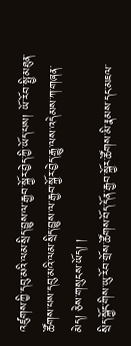འཛུགས་ཀྱི་དབུ་མའི་ལམ་སྲིད་བྱུས་ལ་རྒྱབ་སྐྱོར་བྱེད་ཀྱི་ཡོད་པས། ཡོ་རོབ་སྤྱི་མཐུན་ཚོགས་པས་དབུ་མའི་ལམ་སྲིད་བྱུས་ལ་རྒྱབ་སྐྱོར་བྱེད་རྒྱུ་ལས་འདེམས་ཀ་གཞན་མེད། ཅེས་གསུངས་ཡོད། །
སྲིད་སྐྱོང་གིས་ཡུ་རོབ་གྲོས་ཚོགས་བོད་དོན་རྒྱབ་སྐྱོར་ཚོགས་མི་རྣམས་དང་མཇལ་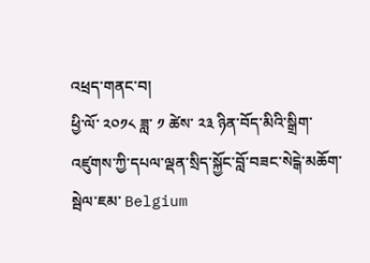འཕྲད་གནང་བ།
ཕྱི་ལོ་ ༢༠༡༨ ཟླ་ ༡ ཚེས་ ༢༣ ཉིན་བོད་མིའི་སྒྲིག་འཛུགས་ཀྱི་དཔལ་ལྡན་སྲིད་སྐྱོང་བློ་བཟང་སེངྒེ་མཆོག་སྦེལ་ཇམ་ Belgium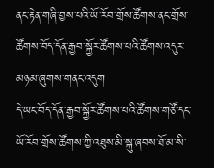ནང་རྟེན་གཞི་བྱས་པའི་ཡོ་རོབ་གྲོས་ཚོགས་ནང་གྲོས་ཚོགས་བོད་དོན་རྒྱབ་སྐྱོར་ཚོགས་པའི་ཚོགས་འདུར་མཉམ་ཞུགས་གནང་འདུག
དེ་ཡང་བོད་དོན་རྒྱབ་སྐྱོར་ཚོགས་པའི་ཚོགས་གཙོ་དང་ཡོ་རོབ་གྲོས་ཚོགས་ཀྱི་འཐུས་མི་སྐུ་ཞབས་ཐོ་མ་སི་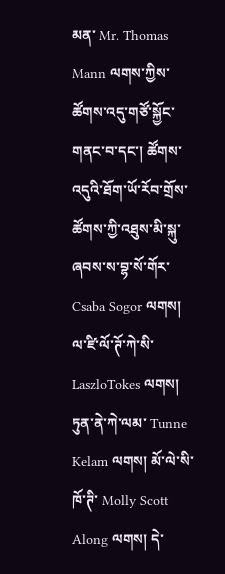མན་ Mr. Thomas Mann ལགས་ཀྱིས་ཚོགས་འདུ་གཙོ་སྐྱོང་གནང་བ་དང་། ཚོགས་འདུའི་ཐོག་ཡོ་རོབ་གྲོས་ཚོགས་ཀྱི་འཐུས་མི་སྐུ་ཞབས་ས་བྷ་སོ་གོར་ Csaba Sogor ལགས།  ལ་ཛི་ལོ་ཊོ་ཀེ་སི་ LaszloTokes ལགས། ཏུན་ནེ་ཀེ་ལམ་ Tunne Kelam ལགས། མོ་ལེ་སི་ཁོ་ཊི་ Molly Scott Along ལགས། དེ་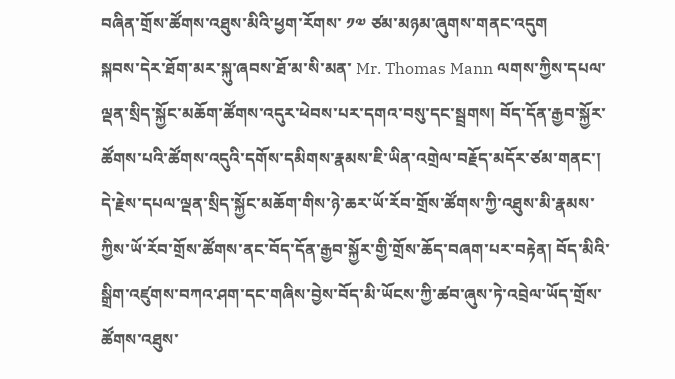བཞིན་གྲོས་ཚོགས་འཐུས་མིའི་ཕྱག་རོགས་ ༡༧ ཙམ་མཉམ་ཞུགས་གནང་འདུག
སྐབས་དེར་ཐོག་མར་སྐུ་ཞབས་ཐོ་མ་སི་མན་ Mr. Thomas Mann ལགས་ཀྱིས་དཔལ་ལྡན་སྲིད་སྐྱོང་མཆོག་ཚོགས་འདུར་ཕེབས་པར་དགའ་བསུ་དང་སྦྲགས། བོད་དོན་རྒྱབ་སྐྱོར་ཚོགས་པའི་ཚོགས་འདུའི་དགོས་དམིགས་རྣམས་ཇི་ཡིན་འགྲེལ་བརྗོད་མདོར་ཙམ་གནང་།
དེ་རྗེས་དཔལ་ལྡན་སྲིད་སྐྱོང་མཆོག་གིས་ཉེ་ཆར་ཡོ་རོབ་གྲོས་ཚོགས་ཀྱི་འཐུས་མི་རྣམས་ཀྱིས་ཡོ་རོབ་གྲོས་ཚོགས་ནང་བོད་དོན་རྒྱབ་སྐྱོར་གྱི་གྲོས་ཆོད་བཞག་པར་བརྟེན། བོད་མིའི་སྒྲིག་འཛུགས་བཀའ་ཤག་དང་གཞིས་བྱེས་བོད་མི་ཡོངས་ཀྱི་ཚབ་ཞུས་ཏེ་འབྲེལ་ཡོད་གྲོས་ཚོགས་འཐུས་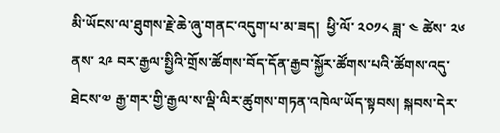མི་ཡོངས་ལ་ཐུགས་རྗེ་ཆེ་ཞུ་གནང་འདུག་པ་མ་ཟད།  ཕྱི་ལོ་ ༢༠༡༨ ཟླ་ ༤ ཚེས་ ༢༦ ནས་ ༢༩ བར་རྒྱལ་སྤྱིའི་གྲོས་ཚོགས་བོད་དོན་རྒྱབ་སྐྱོར་ཚོགས་པའི་ཚོགས་འདུ་ཐེངས་༧ རྒྱ་གར་གྱི་རྒྱལ་ས་ལྡི་ལིར་ཚུགས་གཏན་འཁེལ་ཡོད་སྟབས། སྐབས་དེར་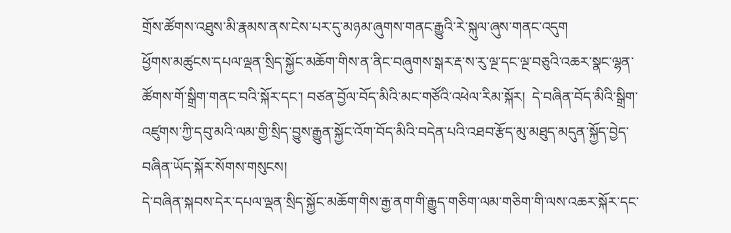གྲོས་ཚོགས་འཐུས་མི་རྣམས་ནས་ངེས་པར་དུ་མཉམ་ཞུགས་གནང་རྒྱུའི་རེ་སྐུལ་ཞུས་གནང་འདུག
ཕྱོགས་མཚུངས་དཔལ་ལྡན་སྲིད་སྐྱོང་མཆོག་གིས་ན་ནིང་བཞུགས་སྒར་རྡ་ས་རུ་ལྔ་དང་ལྔ་བཅུའི་འཆར་སྣང་ལྷན་ཚོགས་གོ་སྒྲིག་གནང་བའི་སྐོར་དང་། བཙན་བྱོལ་བོད་མིའི་མང་གཙོའི་འཕེལ་རིམ་སྐོར།  དེ་བཞིན་བོད་མིའི་སྒྲིག་འཛུགས་ཀྱི་དབུ་མའི་ལམ་གྱི་སྲིད་བྱུས་རྒྱུན་སྐྱོང་འོག་བོད་མིའི་བདེན་པའི་འཐབ་རྩོད་མུ་མཐུད་མདུན་སྐྱོད་བྱེད་བཞིན་ཡོད་སྐོར་སོགས་གསུངས།
དེ་བཞིན་སྐབས་དེར་དཔལ་ལྡན་སྲིད་སྐྱོང་མཆོག་གིས་རྒྱ་ནག་གི་རྒྱུད་གཅིག་ལམ་གཅིག་གི་ལས་འཆར་སྐོར་དང་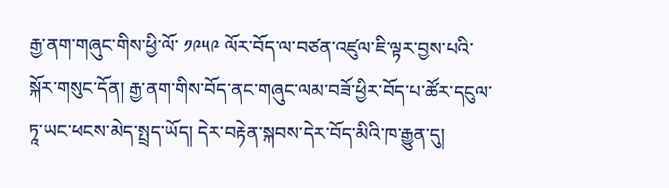རྒྱ་ནག་གཞུང་གིས་ཕྱི་ལོ་ ༡༩༥༩ ལོར་བོད་ལ་བཙན་འཛུལ་ཇི་ལྟར་བྱས་པའི་སྐོར་གསུང་དོན། རྒྱ་ནག་གིས་བོད་ནང་གཞུང་ལམ་བཟོ་ཕྱིར་བོད་པ་ཚོར་དངུལ་ཏཱ་ཡང་ཕངས་མེད་སྤྲད་ཡོད། དེར་བརྟེན་སྐབས་དེར་བོད་མིའི་ཁ་རྒྱུན་དུ།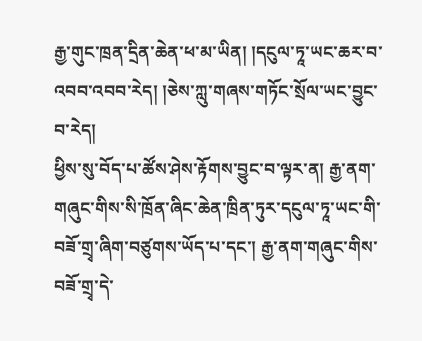རྒྱ་གུང་ཁྲན་དྲིན་ཆེན་ཕ་མ་ཡིན། །དངུལ་ཏཱ་ཡང་ཆར་བ་འབབ་འབབ་རེད། །ཅེས་ཀླུ་གཞས་གཏོང་སྲོལ་ཡང་བྱུང་བ་རེད།
ཕྱིས་སུ་བོད་པ་ཚོས་ཤེས་རྟོགས་བྱུང་བ་ལྟར་ན། རྒྱ་ནག་གཞུང་གིས་སི་ཁྲོན་ཞིང་ཆེན་ཁྲིན་ཏུར་དངུལ་ཏཱ་ཡང་གི་བཟོ་གྲྭ་ཞིག་བཙུགས་ཡོད་པ་དང་། རྒྱ་ནག་གཞུང་གིས་བཟོ་གྲྭ་དེ་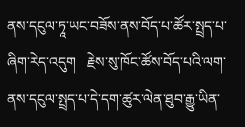ནས་དངུལ་ཏཱ་ཡང་བཟོས་ནས་བོད་པ་ཚོར་སྤྲད་པ་ཞིག་རེད་འདུག   རྗེས་སུ་ཁོང་ཚོས་བོད་པའི་ལག་ནས་དངུལ་སྤྲད་པ་དེ་དག་ཚུར་ལེན་ཐུབ་རྒྱུ་ཡིན་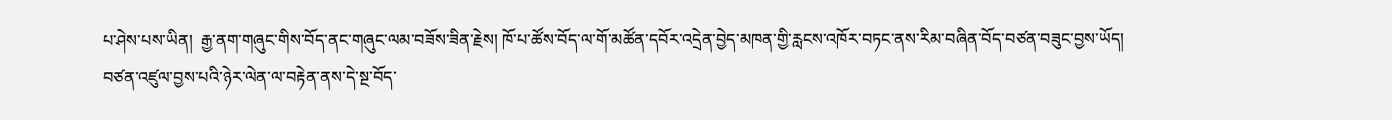པ་ཤེས་པས་ཡིན།  རྒྱ་ནག་གཞུང་གིས་བོད་ནང་གཞུང་ལམ་བཟོས་ཟིན་རྗེས། ཁོ་པ་ཚོས་བོད་ལ་གོ་མཚོན་དབོར་འདྲེན་བྱེད་མཁན་གྱི་རླངས་འཁོར་བཏང་ནས་རིམ་བཞིན་བོད་བཙན་བཟུང་བྱས་ཡོད།
བཙན་འཛུལ་བྱས་པའི་ཉེར་ལེན་ལ་བརྟེན་ནས་དེ་སྔ་བོད་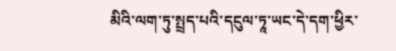མིའི་ལག་ཏུ་སྤྲད་པའི་དངུལ་ཏཱ་ཡང་དེ་དག་ཕྱིར་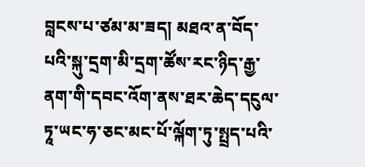བླངས་པ་ཙམ་མ་ཟད། མཐའ་ན་བོད་པའི་སྐུ་དྲག་མི་དྲག་ཚོས་རང་ཉིད་རྒྱ་ནག་གི་དབང་འོག་ནས་ཐར་ཆེད་དངུལ་ཏཱ་ཡང་ཧ་ཅང་མང་པོ་ལྐོག་ཏུ་སྤྲད་པའི་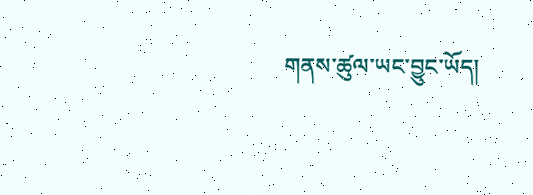གནས་ཚུལ་ཡང་བྱུང་ཡོད།